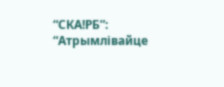“СКА!РБ”: “Атрымлівайце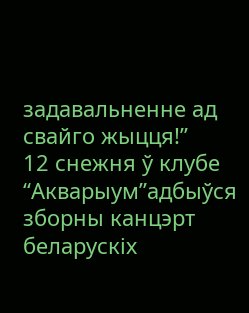задавальненне ад свайго жыцця!”
12 снежня ў клубе “Акварыум”адбыўся зборны канцэрт беларускіх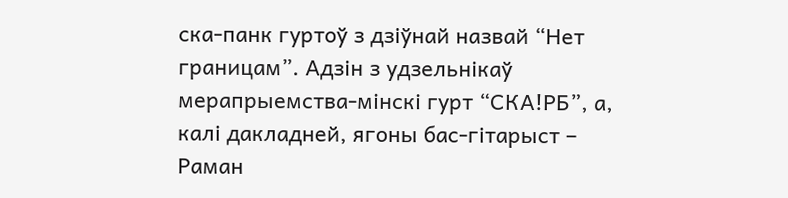ска-панк гуртоў з дзіўнай назвай “Нет границам”. Адзін з удзельнікаў мерапрыемства-мінскі гурт “СКА!РБ”, а, калі дакладней, ягоны бас-гітарыст – Раман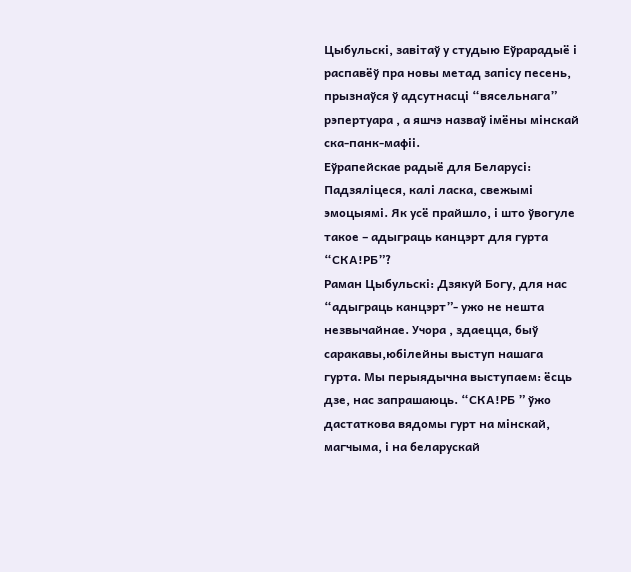Цыбульскі, завітаў у студыю Еўрарадыё і распавёў пра новы метад запісу песень, прызнаўся ў адсутнасці “вясельнага” рэпертуара , а яшчэ назваў імёны мінскай ска-панк-мафіі.
Еўрапейскае радыё для Беларусі: Падзяліцеся, калі ласка, свежымі эмоцыямі. Як усё прайшло, і што ўвогуле такое – адыграць канцэрт для гурта “СКА!РБ”?
Раман Цыбульскі: Дзякуй Богу, для нас “адыграць канцэрт”- ужо не нешта незвычайнае. Учора , здаецца, быў саракавы,юбілейны выступ нашага гурта. Мы перыядычна выступаем: ёсць дзе, нас запрашаюць. “СКА!РБ ” ўжо дастаткова вядомы гурт на мінскай, магчыма, і на беларускай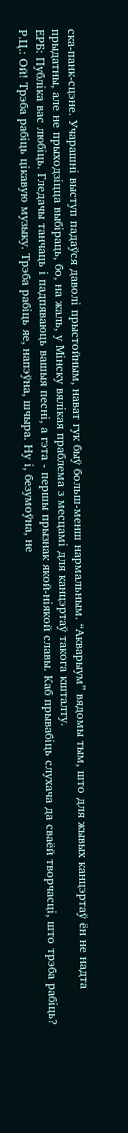ска-панк-сцэне. Учарашні выступ падаўся даволі прыстойным, нават гук быў больш-менш нармальным. “Акварыум” вядомы тым, што для жывых канцэртаў ён не надта прыдатны, але не прыходзіцца выбіраць, бо, на жаль, у Мінску вялікая праблема з месцамі для канцэртаў такога кшталту.
ЕРБ: Публіка вас любіць. Гледачы танчаць і падпяваюць вашыя песні, а гэта - першы прызнак якой-ніякой славы. Каб прывабіць слухача да сваёй творчасці, што трэба рабіць?
Р.Ц.: Ой! Трэба рабіць цікавую музыку. Трэба рабіць яе, напэўна, шчыра. Ну і, безумоўна, не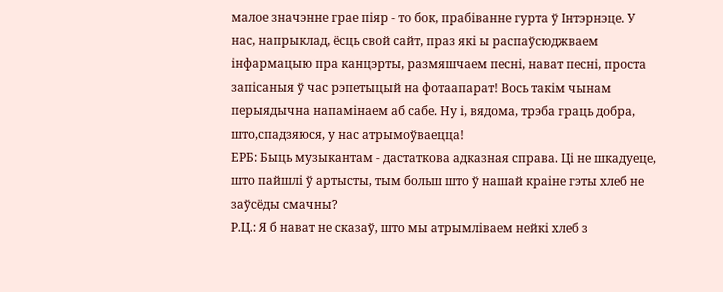малое значэнне грае піяр - то бок, прабіванне гурта ў Інтэрнэце. У нас, напрыклад, ёсць свой сайт, праз які ы распаўсюджваем інфармацыю пра канцэрты, размяшчаем песні, нават песні, проста запісаныя ў час рэпетыцый на фотаапарат! Вось такім чынам перыядычна напамінаем аб сабе. Ну і, вядома, трэба граць добра, што,спадзяюся, у нас атрымоўваецца!
ЕРБ: Быць музыкантам - дастаткова адказная справа. Ці не шкадуеце, што пайшлі ў артысты, тым больш што ў нашай краіне гэты хлеб не заўсёды смачны?
Р.Ц.: Я б нават не сказаў, што мы атрымліваем нейкі хлеб з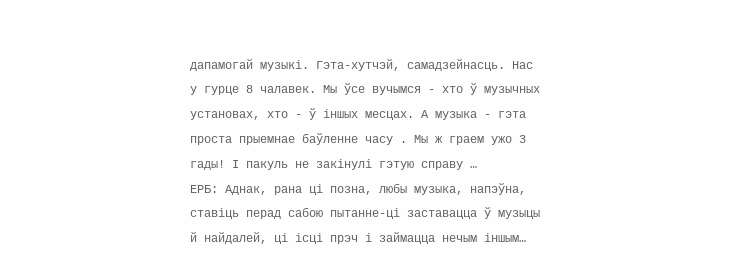дапамогай музыкі. Гэта-хутчэй, самадзейнасць. Нас у гурце 8 чалавек. Мы ўсе вучымся - хто ў музычных установах, хто - ў іншых месцах. А музыка - гэта проста прыемнае баўленне часу . Мы ж граем ужо 3 гады! І пакуль не закінулі гэтую справу …
ЕРБ: Аднак, рана ці позна, любы музыка, напэўна, ставіць перад сабою пытанне-ці заставацца ў музыцы й найдалей, ці ісці прэч і займацца нечым іншым…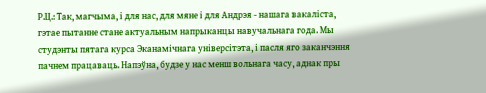Р.Ц.: Так, магчыма, і для нас, для мяне і для Андрэя - нашага вакаліста, гэтае пытанне стане актуальным напрыканцы навучальнага года. Мы студэнты пятага курса Эканамічнага універсітэта, і пасля яго заканчэння пачнем працаваць. Напэўна, будзе у нас менш вольнага часу, аднак пры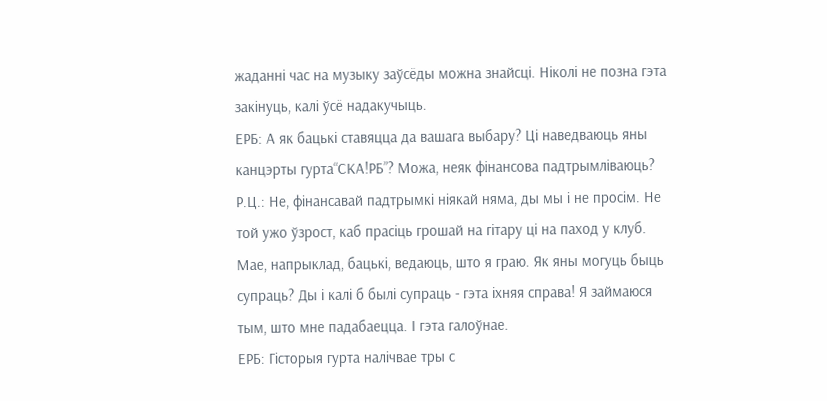жаданні час на музыку заўсёды можна знайсці. Ніколі не позна гэта закінуць, калі ўсё надакучыць.
ЕРБ: А як бацькі ставяцца да вашага выбару? Ці наведваюць яны канцэрты гурта“СКА!РБ”? Можа, неяк фінансова падтрымліваюць?
Р.Ц.: Не, фінансавай падтрымкі ніякай няма, ды мы і не просім. Не той ужо ўзрост, каб прасіць грошай на гітару ці на паход у клуб. Мае, напрыклад, бацькі, ведаюць, што я граю. Як яны могуць быць супраць? Ды і калі б былі супраць - гэта іхняя справа! Я займаюся тым, што мне падабаецца. І гэта галоўнае.
ЕРБ: Гісторыя гурта налічвае тры с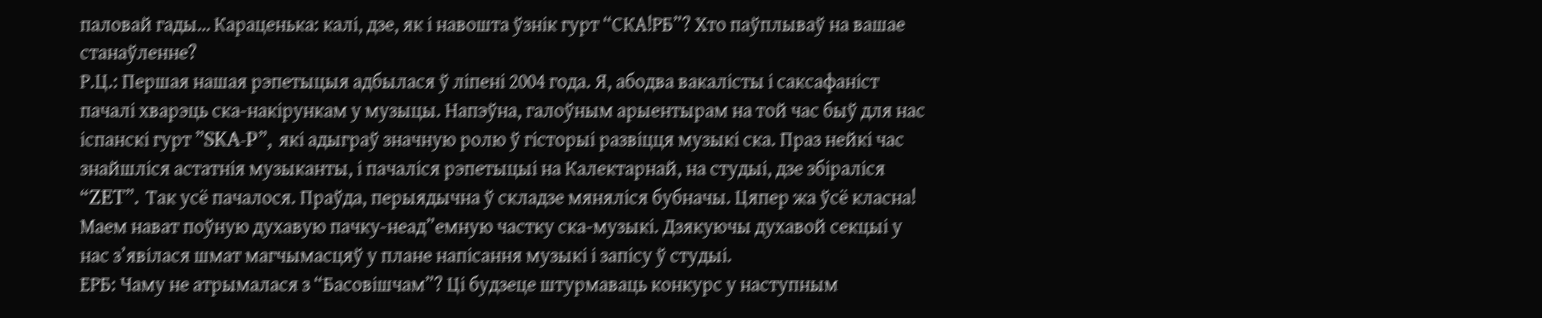паловай гады… Караценька: калі, дзе, як і навошта ўзнік гурт “СКА!РБ”? Хто паўплываў на вашае станаўленне?
Р.Ц.: Першая нашая рэпетыцыя адбылася ў ліпені 2004 года. Я, абодва вакалісты і саксафаніст пачалі хварэць ска-накірункам у музыцы. Напэўна, галоўным арыентырам на той час быў для нас іспанскі гурт ”SKA-P”, які адыграў значную ролю ў гісторыі развіцця музыкі ска. Праз нейкі час знайшліся астатнія музыканты, і пачаліся рэпетыцыі на Калектарнай, на студыі, дзе збіраліся “ZET”. Так усё пачалося. Праўда, перыядычна ў складзе мяняліся бубначы. Цяпер жа ўсё класна! Маем нават поўную духавую пачку-неад”емную частку ска-музыкі. Дзякуючы духавой секцыі у нас з’явілася шмат магчымасцяў у плане напісання музыкі і запісу ў студыі.
ЕРБ: Чаму не атрымалася з “Басовішчам”? Ці будзеце штурмаваць конкурс у наступным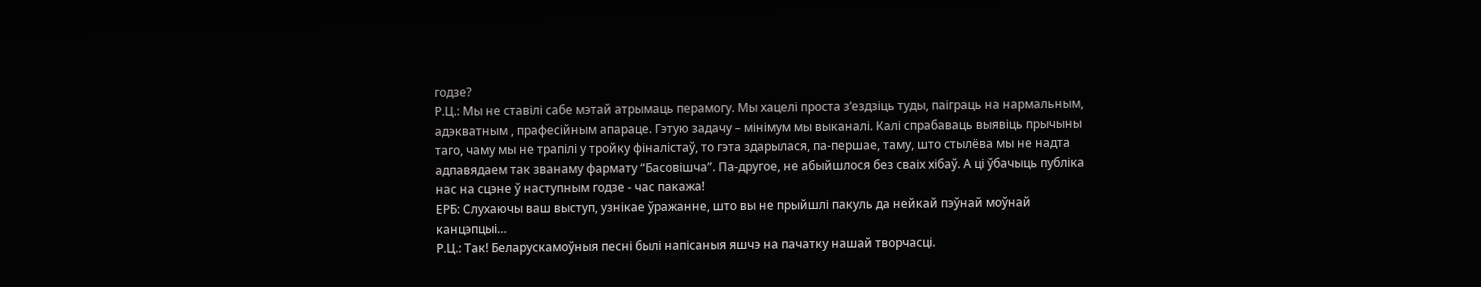годзе?
Р.Ц.: Мы не ставілі сабе мэтай атрымаць перамогу. Мы хацелі проста з’ездзіць туды, паіграць на нармальным, адэкватным , прафесійным апараце. Гэтую задачу – мінімум мы выканалі. Калі спрабаваць выявіць прычыны таго, чаму мы не трапілі у тройку фіналістаў, то гэта здарылася, па-першае, таму, што стылёва мы не надта адпавядаем так званаму фармату “Басовішча”. Па-другое, не абыйшлося без сваіх хібаў. А ці ўбачыць публіка нас на сцэне ў наступным годзе - час пакажа!
ЕРБ: Слухаючы ваш выступ, узнікае ўражанне, што вы не прыйшлі пакуль да нейкай пэўнай моўнай канцэпцыі…
Р.Ц.: Так! Беларускамоўныя песні былі напісаныя яшчэ на пачатку нашай творчасці.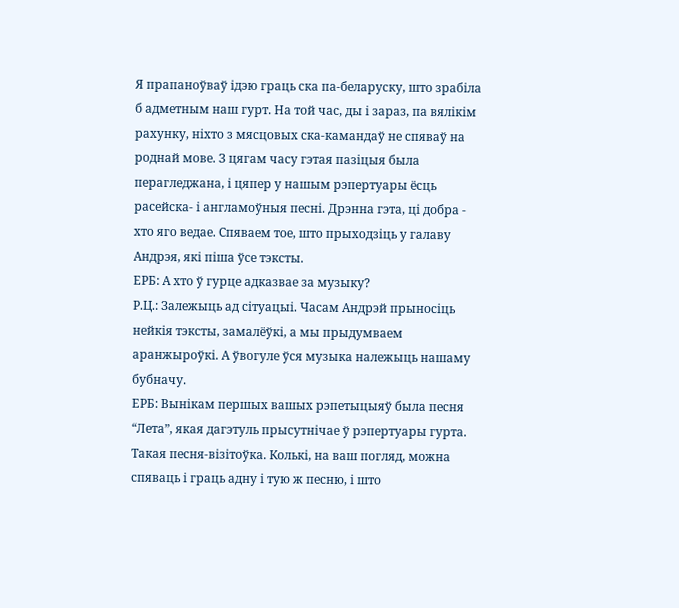Я прапаноўваў ідэю граць ска па-беларуску, што зрабіла б адметным наш гурт. На той час, ды і зараз, па вялікім рахунку, ніхто з мясцовых ска-камандаў не спяваў на роднай мове. З цягам часу гэтая пазіцыя была перагледжана, і цяпер у нашым рэпертуары ёсць расейска- і англамоўныя песні. Дрэнна гэта, ці добра - хто яго ведае. Спяваем тое, што прыходзіць у галаву Андрэя, які піша ўсе тэксты.
ЕРБ: А хто ў гурце адказвае за музыку?
Р.Ц.: Залежыць ад сітуацыі. Часам Андрэй прыносіць нейкія тэксты, замалёўкі, а мы прыдумваем аранжыроўкі. А ўвогуле ўся музыка належыць нашаму бубначу.
ЕРБ: Вынікам першых вашых рэпетыцыяў была песня “Лета”, якая дагэтуль прысутнічае ў рэпертуары гурта. Такая песня-візітоўка. Колькі, на ваш погляд, можна спяваць і граць адну і тую ж песню, і што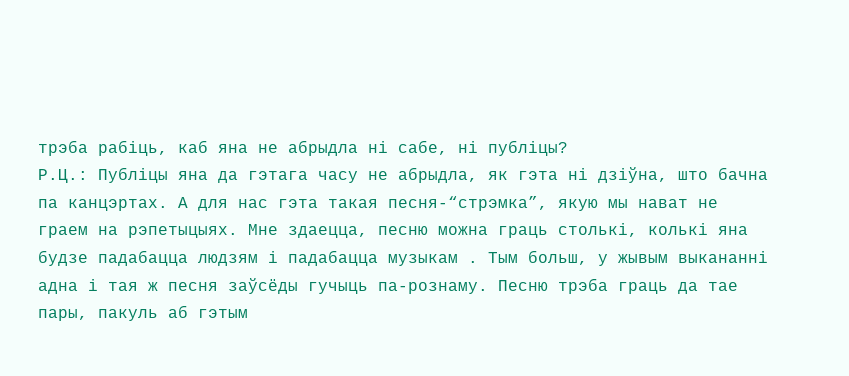трэба рабіць, каб яна не абрыдла ні сабе, ні публіцы?
Р.Ц.: Публіцы яна да гэтага часу не абрыдла, як гэта ні дзіўна, што бачна па канцэртах. А для нас гэта такая песня-“стрэмка”, якую мы нават не граем на рэпетыцыях. Мне здаецца, песню можна граць столькі, колькі яна будзе падабацца людзям і падабацца музыкам . Тым больш, у жывым выкананні адна і тая ж песня заўсёды гучыць па-рознаму. Песню трэба граць да тае пары, пакуль аб гэтым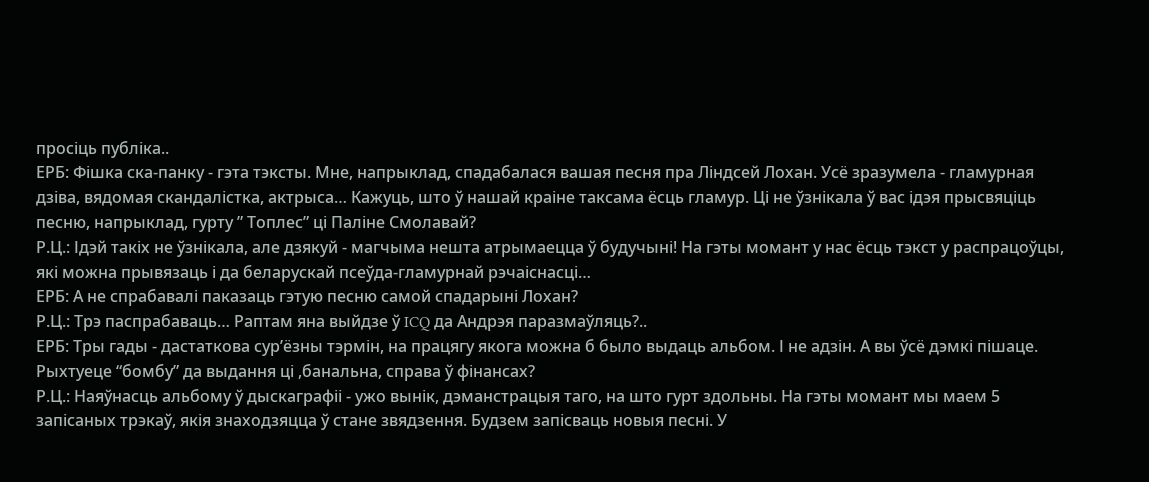просіць публіка..
ЕРБ: Фішка ска-панку - гэта тэксты. Мне, напрыклад, спадабалася вашая песня пра Ліндсей Лохан. Усё зразумела - гламурная дзіва, вядомая скандалістка, актрыса… Кажуць, што ў нашай краіне таксама ёсць гламур. Ці не ўзнікала ў вас ідэя прысвяціць песню, напрыклад, гурту ” Топлес” ці Паліне Смолавай?
Р.Ц.: Ідэй такіх не ўзнікала, але дзякуй - магчыма нешта атрымаецца ў будучыні! На гэты момант у нас ёсць тэкст у распрацоўцы, які можна прывязаць і да беларускай псеўда-гламурнай рэчаіснасці…
ЕРБ: А не спрабавалі паказаць гэтую песню самой спадарыні Лохан?
Р.Ц.: Трэ паспрабаваць… Раптам яна выйдзе ў ICQ да Андрэя паразмаўляць?..
ЕРБ: Тры гады - дастаткова сур’ёзны тэрмін, на працягу якога можна б было выдаць альбом. І не адзін. А вы ўсё дэмкі пішаце. Рыхтуеце “бомбу” да выдання ці ,банальна, справа ў фінансах?
Р.Ц.: Наяўнасць альбому ў дыскаграфіі - ужо вынік, дэманстрацыя таго, на што гурт здольны. На гэты момант мы маем 5 запісаных трэкаў, якія знаходзяцца ў стане звядзення. Будзем запісваць новыя песні. У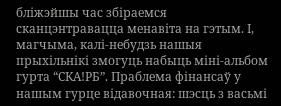бліжэйшы час збіраемся сканцэнтравацца менавіта на гэтым. І, магчыма, калі-небудзь нашыя прыхільнікі змогуць набыць міні-альбом гурта “СКА!РБ”. Праблема фінансаў у нашым гурце відавочная: шэсць з васьмі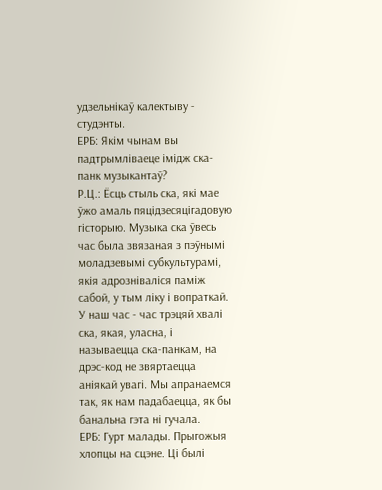удзельнікаў калектыву - студэнты.
ЕРБ: Якім чынам вы падтрымліваеце імідж ска-панк музыкантаў?
Р.Ц.: Ёсць стыль ска, які мае ўжо амаль пяцідзесяцігадовую гісторыю. Музыка ска ўвесь час была звязаная з пэўнымі моладзевымі субкультурамі, якія адрозніваліся паміж сабой, у тым ліку і вопраткай. У наш час - час трэцяй хвалі ска, якая, уласна, і называецца ска-панкам, на дрэс-код не звяртаецца аніякай увагі. Мы апранаемся так, як нам падабаецца, як бы банальна гэта ні гучала.
ЕРБ: Гурт малады. Прыгожыя хлопцы на сцэне. Ці былі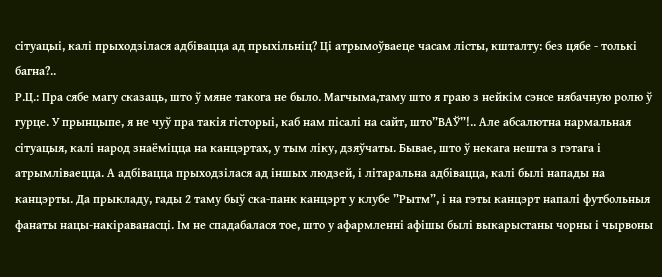сітуацыі, калі прыходзілася адбівацца ад прыхільніц? Ці атрымоўваеце часам лісты, кшталту: без цябе - толькі багна?..
Р.Ц.: Пра сябе магу сказаць, што ў мяне такога не было. Магчыма,таму што я граю з нейкім сэнсе нябачную ролю ў гурце. У прынцыпе, я не чуў пра такія гісторыі, каб нам пісалі на сайт, што”ВАЎ”!.. Але абсалютна нармальная сітуацыя, калі народ знаёміцца на канцэртах, у тым ліку, дзяўчаты. Бывае, што ў некага нешта з гэтага і атрымліваецца. А адбівацца прыходзілася ад іншых людзей, і літаральна адбівацца, калі былі напады на канцэрты. Да прыкладу, гады 2 таму быў ска-панк канцэрт у клубе ”Рытм”, і на гэты канцэрт напалі футбольныя фанаты нацы-накіраванасці. Ім не спадабалася тое, што у афармленні афішы былі выкарыстаны чорны і чырвоны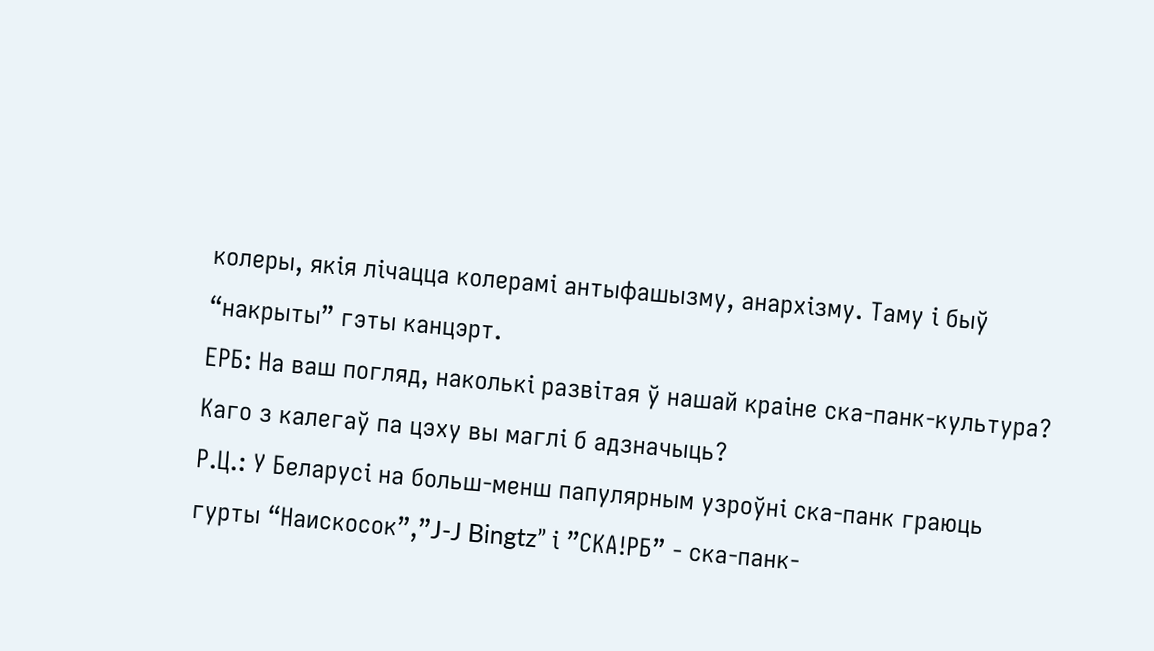колеры, якія лічацца колерамі антыфашызму, анархізму. Таму і быў “накрыты” гэты канцэрт.
ЕРБ: На ваш погляд, наколькі развітая ў нашай краіне ска-панк-культура? Каго з калегаў па цэху вы маглі б адзначыць?
Р.Ц.: У Беларусі на больш-менш папулярным узроўні ска-панк граюць гурты “Наискосок”,”J-J Bingtz” і ”СКА!РБ” - ска-панк-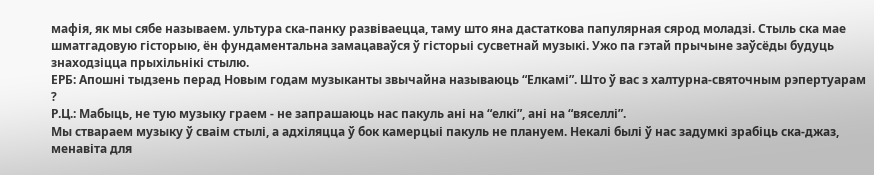мафія, як мы сябе называем. ультура ска-панку развіваецца, таму што яна дастаткова папулярная сярод моладзі. Стыль ска мае шматгадовую гісторыю, ён фундаментальна замацаваўся ў гісторыі сусветнай музыкі. Ужо па гэтай прычыне заўсёды будуць знаходзіцца прыхільнікі стылю.
ЕРБ: Апошні тыдзень перад Новым годам музыканты звычайна называюць “Елкамі”. Што ў вас з халтурна-святочным рэпертуарам ?
Р.Ц.: Мабыць, не тую музыку граем - не запрашаюць нас пакуль ані на “елкі”, ані на “вяселлі”.
Мы ствараем музыку ў сваім стылі, а адхіляцца ў бок камерцыі пакуль не плануем. Некалі былі ў нас задумкі зрабіць ска-джаз, менавіта для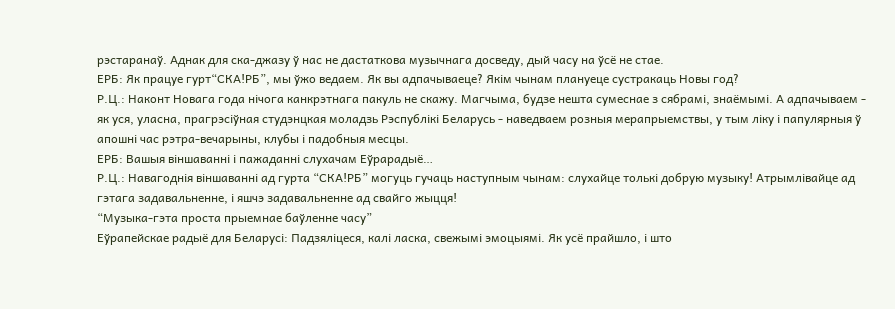рэстаранаў. Аднак для ска-джазу ў нас не дастаткова музычнага досведу, дый часу на ўсё не стае.
ЕРБ: Як працуе гурт“СКА!РБ”, мы ўжо ведаем. Як вы адпачываеце? Якім чынам плануеце сустракаць Новы год?
Р.Ц.: Наконт Новага года нічога канкрэтнага пакуль не скажу. Магчыма, будзе нешта сумеснае з сябрамі, знаёмымі. А адпачываем - як уся, уласна, прагрэсіўная студэнцкая моладзь Рэспублікі Беларусь - наведваем розныя мерапрыемствы, у тым ліку і папулярныя ў апошні час рэтра-вечарыны, клубы і падобныя месцы.
ЕРБ: Вашыя віншаванні і пажаданні слухачам Еўрарадыё…
Р.Ц.: Навагоднія віншаванні ад гурта “СКА!РБ” могуць гучаць наступным чынам: слухайце толькі добрую музыку! Атрымлівайце ад гэтага задавальненне, і яшчэ задавальненне ад свайго жыцця!
“Музыка-гэта проста прыемнае баўленне часу”
Еўрапейскае радыё для Беларусі: Падзяліцеся, калі ласка, свежымі эмоцыямі. Як усё прайшло, і што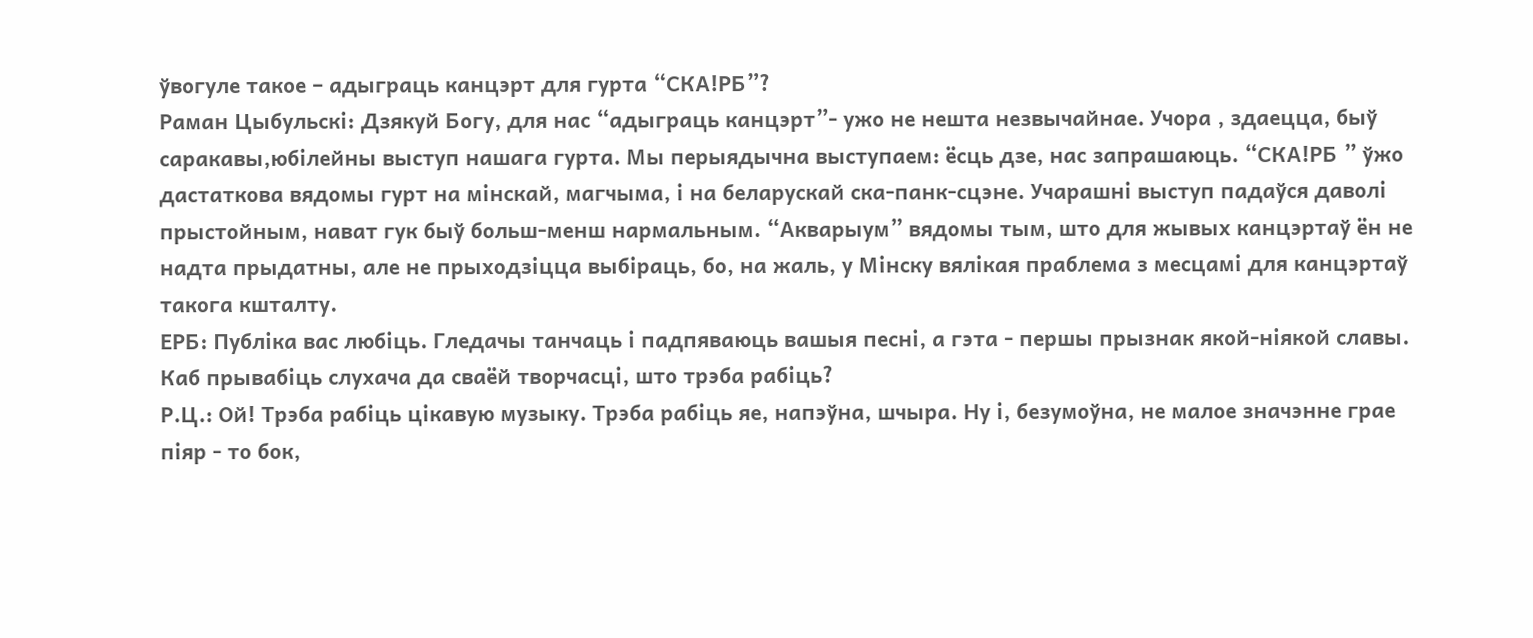ўвогуле такое – адыграць канцэрт для гурта “СКА!РБ”?
Раман Цыбульскі: Дзякуй Богу, для нас “адыграць канцэрт”- ужо не нешта незвычайнае. Учора , здаецца, быў саракавы,юбілейны выступ нашага гурта. Мы перыядычна выступаем: ёсць дзе, нас запрашаюць. “СКА!РБ ” ўжо дастаткова вядомы гурт на мінскай, магчыма, і на беларускай ска-панк-сцэне. Учарашні выступ падаўся даволі прыстойным, нават гук быў больш-менш нармальным. “Акварыум” вядомы тым, што для жывых канцэртаў ён не надта прыдатны, але не прыходзіцца выбіраць, бо, на жаль, у Мінску вялікая праблема з месцамі для канцэртаў такога кшталту.
ЕРБ: Публіка вас любіць. Гледачы танчаць і падпяваюць вашыя песні, а гэта - першы прызнак якой-ніякой славы. Каб прывабіць слухача да сваёй творчасці, што трэба рабіць?
Р.Ц.: Ой! Трэба рабіць цікавую музыку. Трэба рабіць яе, напэўна, шчыра. Ну і, безумоўна, не малое значэнне грае піяр - то бок,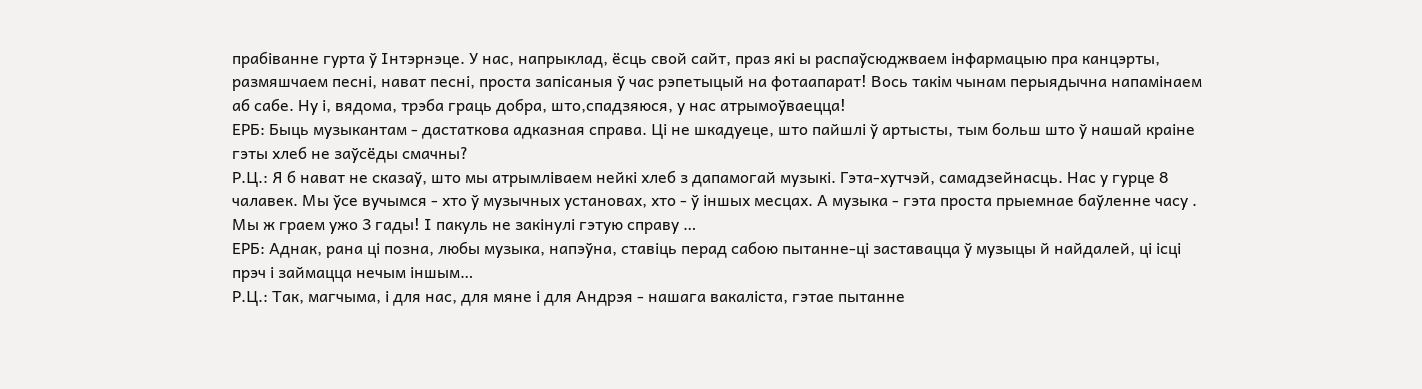прабіванне гурта ў Інтэрнэце. У нас, напрыклад, ёсць свой сайт, праз які ы распаўсюджваем інфармацыю пра канцэрты, размяшчаем песні, нават песні, проста запісаныя ў час рэпетыцый на фотаапарат! Вось такім чынам перыядычна напамінаем аб сабе. Ну і, вядома, трэба граць добра, што,спадзяюся, у нас атрымоўваецца!
ЕРБ: Быць музыкантам - дастаткова адказная справа. Ці не шкадуеце, што пайшлі ў артысты, тым больш што ў нашай краіне гэты хлеб не заўсёды смачны?
Р.Ц.: Я б нават не сказаў, што мы атрымліваем нейкі хлеб з дапамогай музыкі. Гэта-хутчэй, самадзейнасць. Нас у гурце 8 чалавек. Мы ўсе вучымся - хто ў музычных установах, хто - ў іншых месцах. А музыка - гэта проста прыемнае баўленне часу . Мы ж граем ужо 3 гады! І пакуль не закінулі гэтую справу …
ЕРБ: Аднак, рана ці позна, любы музыка, напэўна, ставіць перад сабою пытанне-ці заставацца ў музыцы й найдалей, ці ісці прэч і займацца нечым іншым…
Р.Ц.: Так, магчыма, і для нас, для мяне і для Андрэя - нашага вакаліста, гэтае пытанне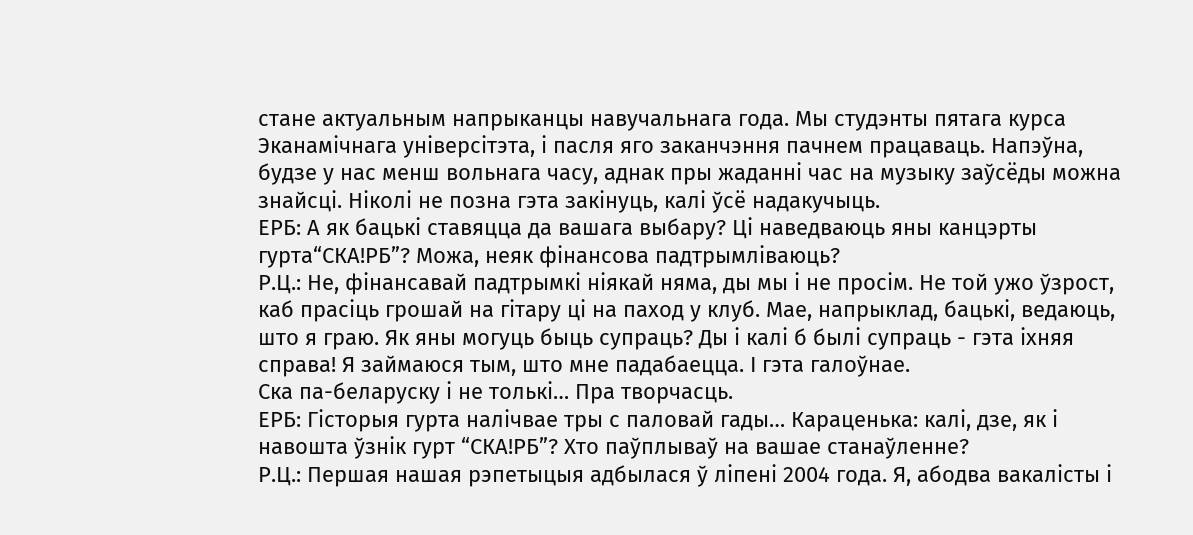стане актуальным напрыканцы навучальнага года. Мы студэнты пятага курса Эканамічнага універсітэта, і пасля яго заканчэння пачнем працаваць. Напэўна, будзе у нас менш вольнага часу, аднак пры жаданні час на музыку заўсёды можна знайсці. Ніколі не позна гэта закінуць, калі ўсё надакучыць.
ЕРБ: А як бацькі ставяцца да вашага выбару? Ці наведваюць яны канцэрты гурта“СКА!РБ”? Можа, неяк фінансова падтрымліваюць?
Р.Ц.: Не, фінансавай падтрымкі ніякай няма, ды мы і не просім. Не той ужо ўзрост, каб прасіць грошай на гітару ці на паход у клуб. Мае, напрыклад, бацькі, ведаюць, што я граю. Як яны могуць быць супраць? Ды і калі б былі супраць - гэта іхняя справа! Я займаюся тым, што мне падабаецца. І гэта галоўнае.
Ска па-беларуску і не толькі… Пра творчасць.
ЕРБ: Гісторыя гурта налічвае тры с паловай гады… Караценька: калі, дзе, як і навошта ўзнік гурт “СКА!РБ”? Хто паўплываў на вашае станаўленне?
Р.Ц.: Першая нашая рэпетыцыя адбылася ў ліпені 2004 года. Я, абодва вакалісты і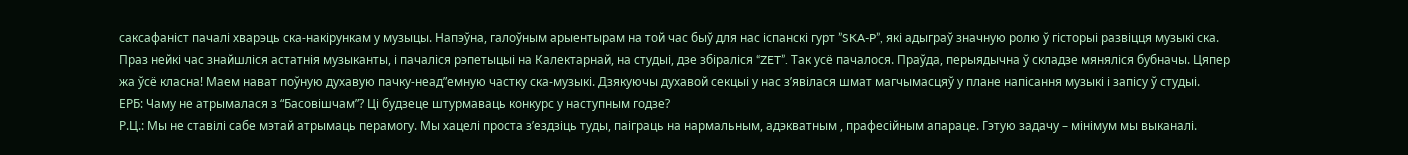саксафаніст пачалі хварэць ска-накірункам у музыцы. Напэўна, галоўным арыентырам на той час быў для нас іспанскі гурт ”SKA-P”, які адыграў значную ролю ў гісторыі развіцця музыкі ска. Праз нейкі час знайшліся астатнія музыканты, і пачаліся рэпетыцыі на Калектарнай, на студыі, дзе збіраліся “ZET”. Так усё пачалося. Праўда, перыядычна ў складзе мяняліся бубначы. Цяпер жа ўсё класна! Маем нават поўную духавую пачку-неад”емную частку ска-музыкі. Дзякуючы духавой секцыі у нас з’явілася шмат магчымасцяў у плане напісання музыкі і запісу ў студыі.
ЕРБ: Чаму не атрымалася з “Басовішчам”? Ці будзеце штурмаваць конкурс у наступным годзе?
Р.Ц.: Мы не ставілі сабе мэтай атрымаць перамогу. Мы хацелі проста з’ездзіць туды, паіграць на нармальным, адэкватным , прафесійным апараце. Гэтую задачу – мінімум мы выканалі.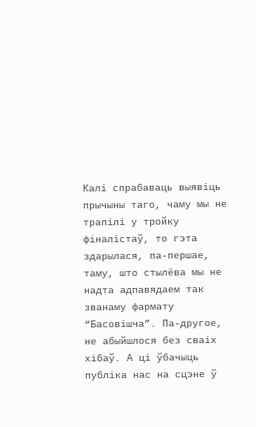Калі спрабаваць выявіць прычыны таго, чаму мы не трапілі у тройку фіналістаў, то гэта здарылася, па-першае, таму, што стылёва мы не надта адпавядаем так званаму фармату “Басовішча”. Па-другое, не абыйшлося без сваіх хібаў. А ці ўбачыць публіка нас на сцэне ў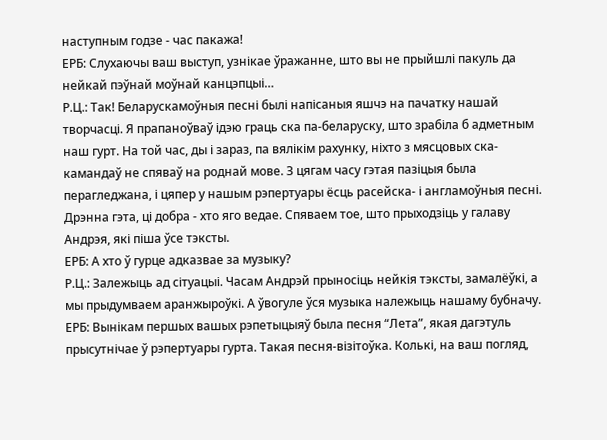наступным годзе - час пакажа!
ЕРБ: Слухаючы ваш выступ, узнікае ўражанне, што вы не прыйшлі пакуль да нейкай пэўнай моўнай канцэпцыі…
Р.Ц.: Так! Беларускамоўныя песні былі напісаныя яшчэ на пачатку нашай творчасці. Я прапаноўваў ідэю граць ска па-беларуску, што зрабіла б адметным наш гурт. На той час, ды і зараз, па вялікім рахунку, ніхто з мясцовых ска-камандаў не спяваў на роднай мове. З цягам часу гэтая пазіцыя была перагледжана, і цяпер у нашым рэпертуары ёсць расейска- і англамоўныя песні. Дрэнна гэта, ці добра - хто яго ведае. Спяваем тое, што прыходзіць у галаву Андрэя, які піша ўсе тэксты.
ЕРБ: А хто ў гурце адказвае за музыку?
Р.Ц.: Залежыць ад сітуацыі. Часам Андрэй прыносіць нейкія тэксты, замалёўкі, а мы прыдумваем аранжыроўкі. А ўвогуле ўся музыка належыць нашаму бубначу.
ЕРБ: Вынікам першых вашых рэпетыцыяў была песня “Лета”, якая дагэтуль прысутнічае ў рэпертуары гурта. Такая песня-візітоўка. Колькі, на ваш погляд,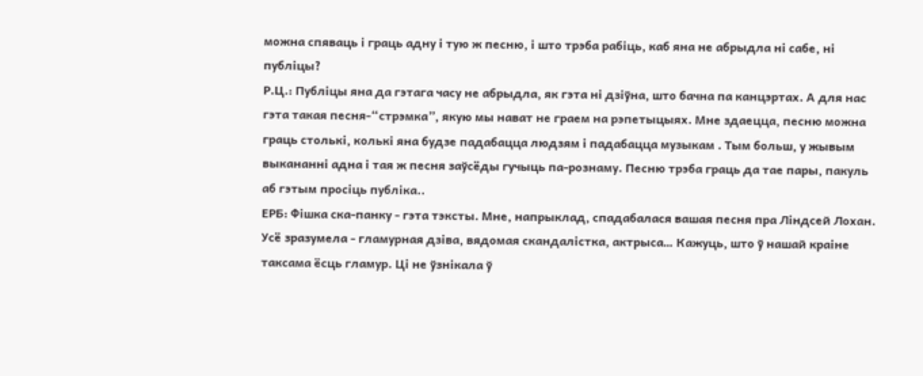можна спяваць і граць адну і тую ж песню, і што трэба рабіць, каб яна не абрыдла ні сабе, ні публіцы?
Р.Ц.: Публіцы яна да гэтага часу не абрыдла, як гэта ні дзіўна, што бачна па канцэртах. А для нас гэта такая песня-“стрэмка”, якую мы нават не граем на рэпетыцыях. Мне здаецца, песню можна граць столькі, колькі яна будзе падабацца людзям і падабацца музыкам . Тым больш, у жывым выкананні адна і тая ж песня заўсёды гучыць па-рознаму. Песню трэба граць да тае пары, пакуль аб гэтым просіць публіка..
ЕРБ: Фішка ска-панку - гэта тэксты. Мне, напрыклад, спадабалася вашая песня пра Ліндсей Лохан. Усё зразумела - гламурная дзіва, вядомая скандалістка, актрыса… Кажуць, што ў нашай краіне таксама ёсць гламур. Ці не ўзнікала ў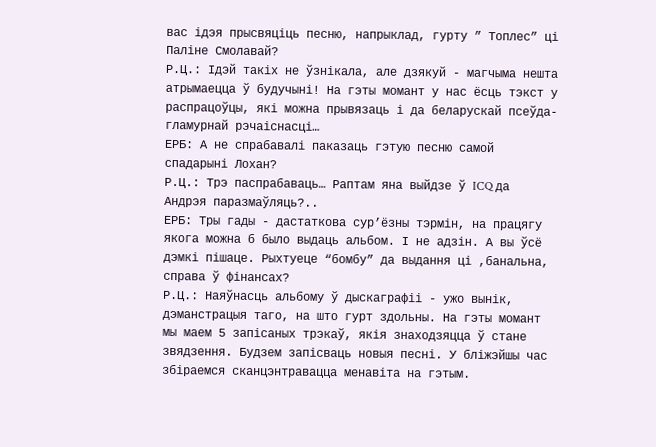вас ідэя прысвяціць песню, напрыклад, гурту ” Топлес” ці Паліне Смолавай?
Р.Ц.: Ідэй такіх не ўзнікала, але дзякуй - магчыма нешта атрымаецца ў будучыні! На гэты момант у нас ёсць тэкст у распрацоўцы, які можна прывязаць і да беларускай псеўда-гламурнай рэчаіснасці…
ЕРБ: А не спрабавалі паказаць гэтую песню самой спадарыні Лохан?
Р.Ц.: Трэ паспрабаваць… Раптам яна выйдзе ў ICQ да Андрэя паразмаўляць?..
ЕРБ: Тры гады - дастаткова сур’ёзны тэрмін, на працягу якога можна б было выдаць альбом. І не адзін. А вы ўсё дэмкі пішаце. Рыхтуеце “бомбу” да выдання ці ,банальна, справа ў фінансах?
Р.Ц.: Наяўнасць альбому ў дыскаграфіі - ужо вынік, дэманстрацыя таго, на што гурт здольны. На гэты момант мы маем 5 запісаных трэкаў, якія знаходзяцца ў стане звядзення. Будзем запісваць новыя песні. У бліжэйшы час збіраемся сканцэнтравацца менавіта на гэтым.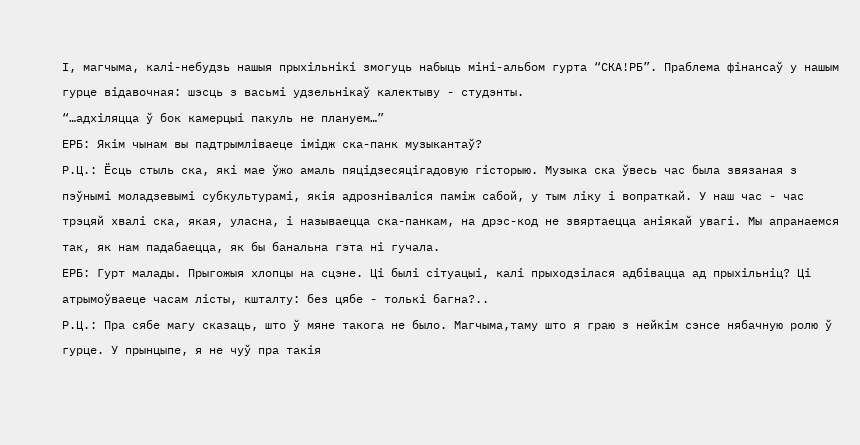І, магчыма, калі-небудзь нашыя прыхільнікі змогуць набыць міні-альбом гурта “СКА!РБ”. Праблема фінансаў у нашым гурце відавочная: шэсць з васьмі удзельнікаў калектыву - студэнты.
“…адхіляцца ў бок камерцыі пакуль не плануем…”
ЕРБ: Якім чынам вы падтрымліваеце імідж ска-панк музыкантаў?
Р.Ц.: Ёсць стыль ска, які мае ўжо амаль пяцідзесяцігадовую гісторыю. Музыка ска ўвесь час была звязаная з пэўнымі моладзевымі субкультурамі, якія адрозніваліся паміж сабой, у тым ліку і вопраткай. У наш час - час трэцяй хвалі ска, якая, уласна, і называецца ска-панкам, на дрэс-код не звяртаецца аніякай увагі. Мы апранаемся так, як нам падабаецца, як бы банальна гэта ні гучала.
ЕРБ: Гурт малады. Прыгожыя хлопцы на сцэне. Ці былі сітуацыі, калі прыходзілася адбівацца ад прыхільніц? Ці атрымоўваеце часам лісты, кшталту: без цябе - толькі багна?..
Р.Ц.: Пра сябе магу сказаць, што ў мяне такога не было. Магчыма,таму што я граю з нейкім сэнсе нябачную ролю ў гурце. У прынцыпе, я не чуў пра такія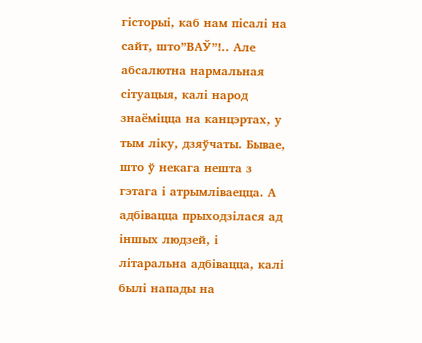гісторыі, каб нам пісалі на сайт, што”ВАЎ”!.. Але абсалютна нармальная сітуацыя, калі народ знаёміцца на канцэртах, у тым ліку, дзяўчаты. Бывае, што ў некага нешта з гэтага і атрымліваецца. А адбівацца прыходзілася ад іншых людзей, і літаральна адбівацца, калі былі напады на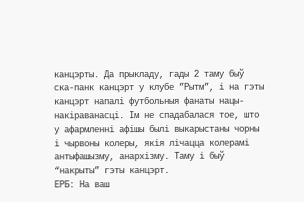канцэрты. Да прыкладу, гады 2 таму быў ска-панк канцэрт у клубе ”Рытм”, і на гэты канцэрт напалі футбольныя фанаты нацы-накіраванасці. Ім не спадабалася тое, што у афармленні афішы былі выкарыстаны чорны і чырвоны колеры, якія лічацца колерамі антыфашызму, анархізму. Таму і быў “накрыты” гэты канцэрт.
ЕРБ: На ваш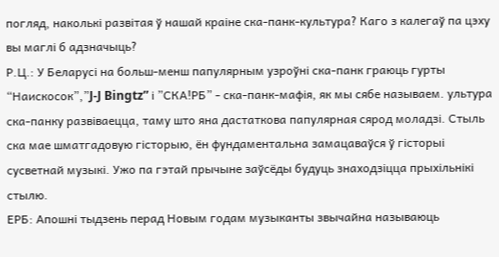погляд, наколькі развітая ў нашай краіне ска-панк-культура? Каго з калегаў па цэху вы маглі б адзначыць?
Р.Ц.: У Беларусі на больш-менш папулярным узроўні ска-панк граюць гурты “Наискосок”,”J-J Bingtz” і ”СКА!РБ” - ска-панк-мафія, як мы сябе называем. ультура ска-панку развіваецца, таму што яна дастаткова папулярная сярод моладзі. Стыль ска мае шматгадовую гісторыю, ён фундаментальна замацаваўся ў гісторыі сусветнай музыкі. Ужо па гэтай прычыне заўсёды будуць знаходзіцца прыхільнікі стылю.
ЕРБ: Апошні тыдзень перад Новым годам музыканты звычайна называюць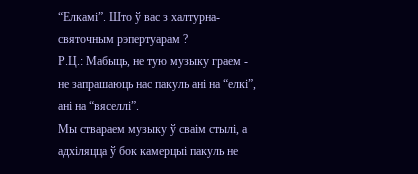“Елкамі”. Што ў вас з халтурна-святочным рэпертуарам ?
Р.Ц.: Мабыць, не тую музыку граем - не запрашаюць нас пакуль ані на “елкі”, ані на “вяселлі”.
Мы ствараем музыку ў сваім стылі, а адхіляцца ў бок камерцыі пакуль не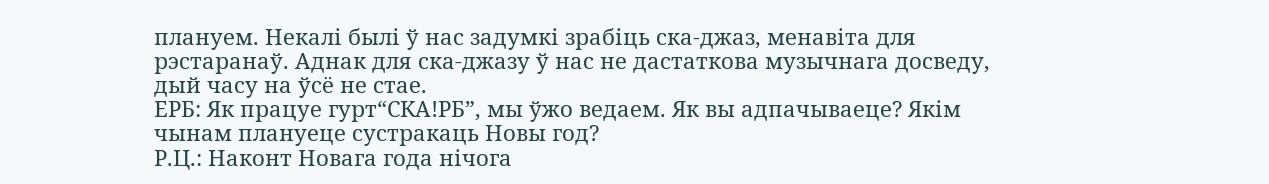плануем. Некалі былі ў нас задумкі зрабіць ска-джаз, менавіта для рэстаранаў. Аднак для ска-джазу ў нас не дастаткова музычнага досведу, дый часу на ўсё не стае.
ЕРБ: Як працуе гурт“СКА!РБ”, мы ўжо ведаем. Як вы адпачываеце? Якім чынам плануеце сустракаць Новы год?
Р.Ц.: Наконт Новага года нічога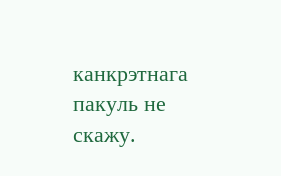канкрэтнага пакуль не скажу.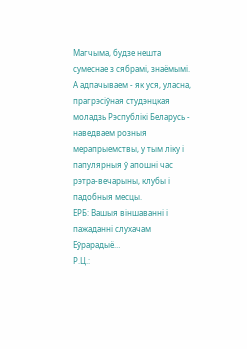Магчыма, будзе нешта сумеснае з сябрамі, знаёмымі. А адпачываем - як уся, уласна, прагрэсіўная студэнцкая моладзь Рэспублікі Беларусь - наведваем розныя мерапрыемствы, у тым ліку і папулярныя ў апошні час рэтра-вечарыны, клубы і падобныя месцы.
ЕРБ: Вашыя віншаванні і пажаданні слухачам Еўрарадыё…
Р.Ц.: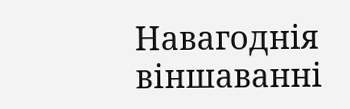Навагоднія віншаванні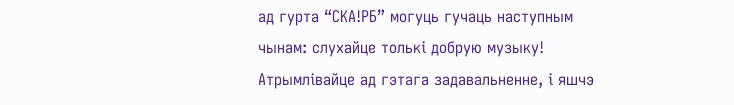ад гурта “СКА!РБ” могуць гучаць наступным чынам: слухайце толькі добрую музыку! Атрымлівайце ад гэтага задавальненне, і яшчэ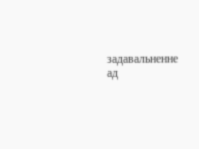задавальненне ад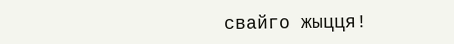свайго жыцця!